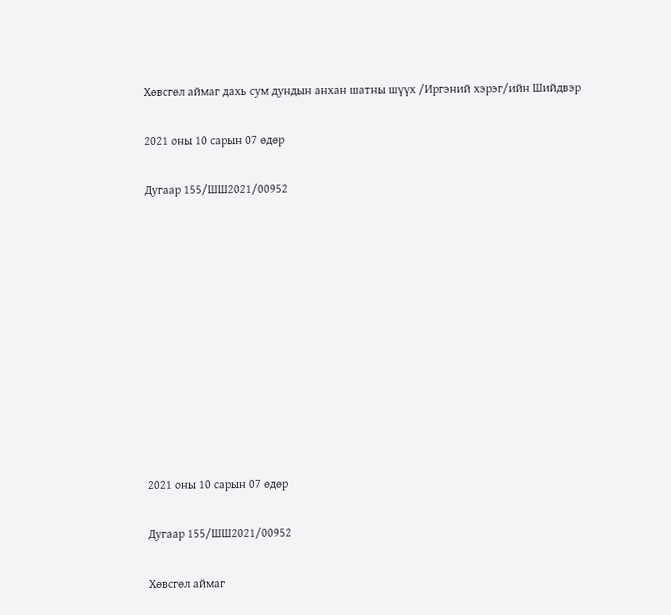Хөвсгөл аймаг дахь сум дундын анхан шатны шүүх /Иргэний хэрэг/ийн Шийдвэр

2021 оны 10 сарын 07 өдөр

Дугаар 155/ШШ2021/00952











2021 оны 10 сарын 07 өдөр

Дугаар 155/ШШ2021/00952

Хөвсгөл аймаг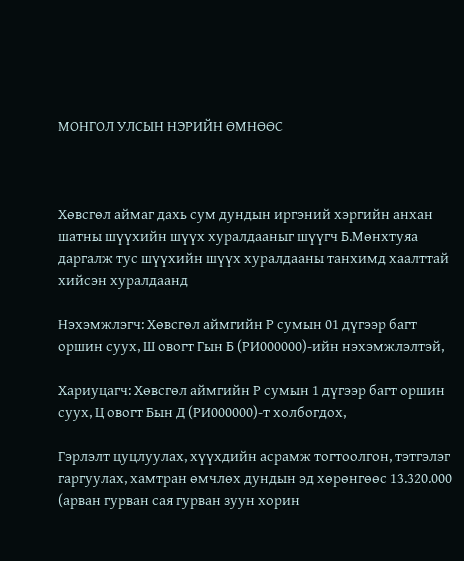МОНГОЛ УЛСЫН НЭРИЙН ӨМНӨӨС



Хөвсгөл аймаг дахь сум дундын иргэний хэргийн анхан шатны шүүхийн шүүх хуралдааныг шүүгч Б.Мөнхтуяа даргалж тус шүүхийн шүүх хуралдааны танхимд хаалттай хийсэн хуралдаанд

Нэхэмжлэгч: Хөвсгөл аймгийн Р сумын 01 дүгээр багт оршин суух, Ш овогт Гын Б (РИ000000)-ийн нэхэмжлэлтэй,

Хариуцагч: Хөвсгөл аймгийн Р сумын 1 дүгээр багт оршин суух, Ц овогт Бын Д (РИ000000)-т холбогдох,

Гэрлэлт цуцлуулах, хүүхдийн асрамж тогтоолгон, тэтгэлэг гаргуулах, хамтран өмчлөх дундын эд хөрөнгөөс 13.320.000 (арван гурван сая гурван зуун хорин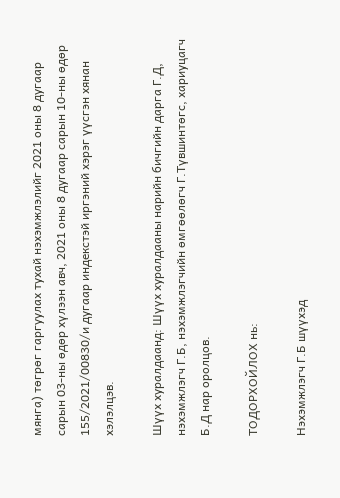мянга) төгрөг гаргуулах тухай нэхэмжлэлийг 2021 оны 8 дугаар сарын 03-ны өдөр хүлээн авч, 2021 оны 8 дугаар сарын 10-ны өдөр 155/2021/00830/и дугаар индекстэй иргэний хэрэг үүсгэн хянан хэлэлцэв.

Шүүх хуралдаанд: Шүүх хуралдааны нарийн бичгийн дарга Г.Д, нэхэмжлэгч Г.Б, нэхэмжлэгчийн өмгөөлөгч Г.Түвшинтөгс, хариуцагч Б.Д нар оролцов.

ТОДОРХОЙЛОХ нь:

Нэхэмжлэгч Г.Б шүүхэд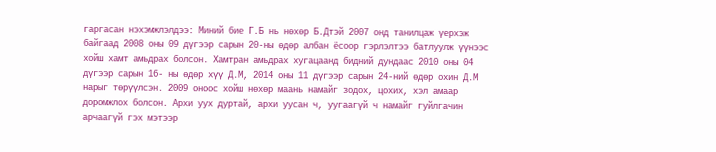гаргасан нэхэмжлэлдээ: Миний бие Г.Б нь нөхөр Б.Дтэй 2007 онд танилцаж үерхэж байгаад 2008 оны 09 дүгээр сарын 20-ны өдөр албан ёсоор гэрлэлтээ батлуулж үүнээс хойш хамт амьдрах болсон. Хамтран амьдрах хугацаанд бидний дундаас 2010 оны 04 дүгээр сарын 16- ны өдөр хүү Д.М, 2014 оны 11 дүгээр сарын 24-ний өдөр охин Д.М нарыг төрүүлсэн. 2009 оноос хойш нөхөр маань намайг зодох, цохих, хэл амаар доромжлох болсон. Архи уух дуртай, архи уусан ч, уугаагүй ч намайг гуйлгачин арчаагүй гэх мэтээр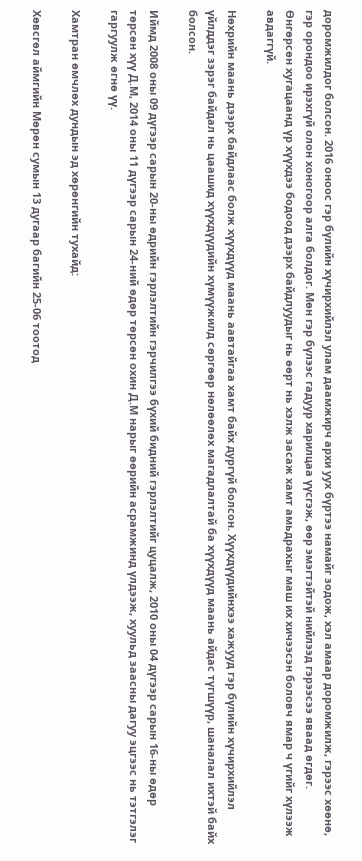доромжилдог болсон. 2016 оноос гэр бүлийн хүчирхийлэл улам даамжирч архи уух бүртээ намайг зодож, хэл амаар доромжилж, гэрээс хөөнө, гэр орондоо ирэхгүй олон хоногоор алга болдог. Мөн гэр бүлээс гадуур харилцаа үүсгэж, өөр эмэгтэйтэй нийлээд гэрээсээ яваад өгдөг. Өнгөрсөн хугацаанд үр хүүхдээ бодоод дээрх байдлуудыг нь өөрт нь хэлж засаж хамт амьдрахыг маш их хичээсэн боловч ямар ч үгийг хүлээж авдаггүй.

Нөхрийн маань дээрх байдлаас болж хүүхдүүд маань аавтайгаа хамт байх дургүй болсон. Хүүхдүүдийнхээ хажууд гэр бүлийн хүчирхийлэл үйлддэг зэрэг байдал нь цаашид хүүхдүүдийн хүмүүжилд сөргөөр нөлөөлөх магадлалтай ба хүүхдүүд маань айдас түгшүүр, шаналал ихтэй байх болсон.

Иймд 2008 оны 09 дүгээр сарын 20-ны өдрийн гэрлэлтийн гэрчилгээ бүхий бидний гэрлэлтийг цуцалж, 2010 оны 04 дүгээр сарын 16-ны өдөр төрсөн хүү Д.М, 2014 оны 11 дүгээр сарын 24-ний өдөр төрсөн охин Д.М нарыг өөрийн асрамжинд үлдээж, хуульд заасны дагуу эцгээс нь тэтгэлэг гаргуулж өгнө үү.

Хамтран өмчлөх дундын эд хөрөнгийн тухайд:

Хөвсгөл аймгийн Мөрөн сумын 13 дугаар багийн 25-06 тоотод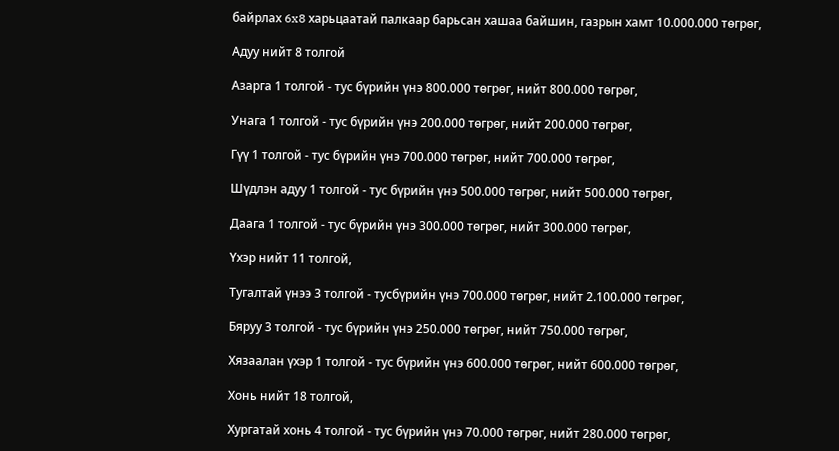байрлах 6x8 харьцаатай палкаар барьсан хашаа байшин, газрын хамт 10.000.000 төгрөг,

Адуу нийт 8 толгой

Азарга 1 толгой - тус бүрийн үнэ 800.000 төгрөг, нийт 800.000 төгрөг,

Унага 1 толгой - тус бүрийн үнэ 200.000 төгрөг, нийт 200.000 төгрөг,

Гүү 1 толгой - тус бүрийн үнэ 700.000 төгрөг, нийт 700.000 төгрөг,

Шүдлэн адуу 1 толгой - тус бүрийн үнэ 500.000 төгрөг, нийт 500.000 төгрөг,

Даага 1 толгой - тус бүрийн үнэ 300.000 төгрөг, нийт 300.000 төгрөг,

Үхэр нийт 11 толгой,

Тугалтай үнээ 3 толгой - тусбүрийн үнэ 700.000 төгрөг, нийт 2.100.000 төгрөг,

Бяруу 3 толгой - тус бүрийн үнэ 250.000 төгрөг, нийт 750.000 төгрөг,

Хязаалан үхэр 1 толгой - тус бүрийн үнэ 600.000 төгрөг, нийт 600.000 төгрөг,

Хонь нийт 18 толгой,

Хургатай хонь 4 толгой - тус бүрийн үнэ 70.000 төгрөг, нийт 280.000 төгрөг,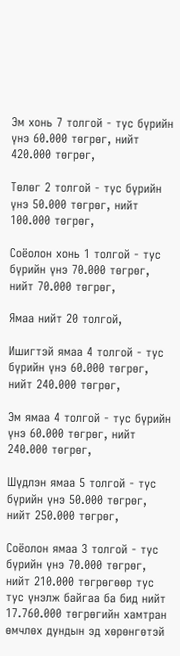Эм хонь 7 толгой - тус бүрийн үнэ 60.000 төгрөг, нийт 420.000 төгрөг,

Төлөг 2 толгой - тус бүрийн үнэ 50.000 төгрөг, нийт 100.000 төгрөг,

Соёолон хонь 1 толгой - тус бүрийн үнэ 70.000 төгрөг, нийт 70.000 төгрөг,

Ямаа нийт 20 толгой,

Ишигтэй ямаа 4 толгой - тус бүрийн үнэ 60.000 төгрөг, нийт 240.000 төгрөг,

Эм ямаа 4 толгой - тус бүрийн үнэ 60.000 төгрөг, нийт 240.000 төгрөг,

Шүдлэн ямаа 5 толгой - тус бүрийн үнэ 50.000 төгрөг, нийт 250.000 төгрөг,

Соёолон ямаа 3 толгой - тус бүрийн үнэ 70.000 төгрөг, нийт 210.000 төгрөгөөр тус тус үнэлж байгаа ба бид нийт 17.760.000 төгрөгийн хамтран өмчлөх дундын эд хөрөнгөтэй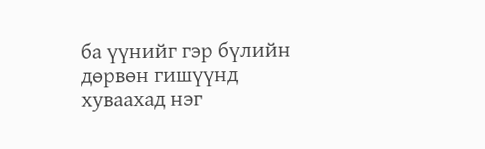ба үүнийг гэр бүлийн дөрвөн гишүүнд хуваахад нэг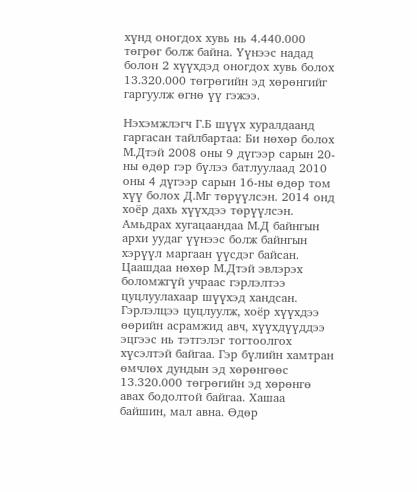хүнд оногдох хувь нь 4.440.000 төгрөг болж байна. Үүнээс надад болон 2 хүүхдэд оногдох хувь болох 13.320.000 төгрөгийн эд хөрөнгийг гаргуулж өгнө үү гэжээ.

Нэхэмжлэгч Г.Б шүүх хуралдаанд гаргасан тайлбартаа: Би нөхөр болох М.Дтэй 2008 оны 9 дүгээр сарын 20-ны өдөр гэр бүлээ батлуулаад 2010 оны 4 дүгээр сарын 16-ны өдөр том хүү болох Д.Мг төрүүлсэн. 2014 онд хоёр дахь хүүхдээ төрүүлсэн. Амьдрах хугацаандаа М.Д байнгын архи уудаг үүнээс болж байнгын хэрүүл маргаан үүсдэг байсан. Цаашдаа нөхөр М.Дтэй эвлэрэх боломжгүй учраас гэрлэлтээ цуцлуулахаар шүүхэд хандсан. Гэрлэлцээ цуцлуулж, хоёр хүүхдээ өөрийн асрамжид авч, хүүхдүүддээ эцгээс нь тэтгэлэг тогтоолгох хүсэлтэй байгаа. Гэр бүлийн хамтран өмчлөх дундын эд хөрөнгөөс 13.320.000 төгрөгийн эд хөрөнгө авах бодолтой байгаа. Хашаа байшин, мал авна. Өдөр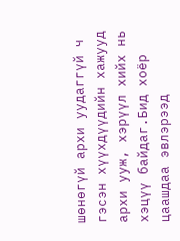шөнөгүй архи уудаггүй ч гэсэн хүүхдүүдийн хажууд архи ууж, хэрүүл хийх нь хэцүү байдаг.Бид хоёр цаашдаа эвлэрээд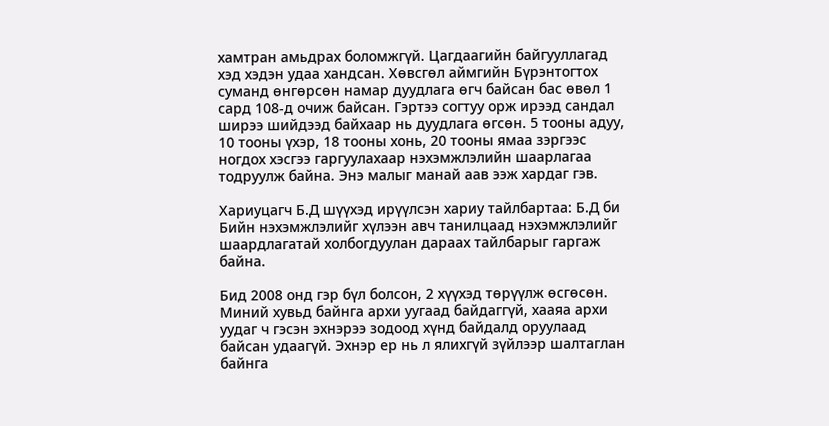хамтран амьдрах боломжгүй. Цагдаагийн байгууллагад хэд хэдэн удаа хандсан. Хөвсгөл аймгийн Бүрэнтогтох суманд өнгөрсөн намар дуудлага өгч байсан бас өвөл 1 сард 108-д очиж байсан. Гэртээ согтуу орж ирээд сандал ширээ шийдээд байхаар нь дуудлага өгсөн. 5 тооны адуу, 10 тооны үхэр, 18 тооны хонь, 20 тооны ямаа зэргээс ногдох хэсгээ гаргуулахаар нэхэмжлэлийн шаарлагаа тодруулж байна. Энэ малыг манай аав ээж хардаг гэв.

Хариуцагч Б.Д шүүхэд ирүүлсэн хариу тайлбартаа: Б.Д би Бийн нэхэмжлэлийг хүлээн авч танилцаад нэхэмжлэлийг шаардлагатай холбогдуулан дараах тайлбарыг гаргаж байна.

Бид 2008 онд гэр бүл болсон, 2 хүүхэд төрүүлж өсгөсөн. Миний хувьд байнга архи уугаад байдаггүй, хааяа архи уудаг ч гэсэн эхнэрээ зодоод хүнд байдалд оруулаад байсан удаагүй. Эхнэр ер нь л ялихгүй зүйлээр шалтаглан байнга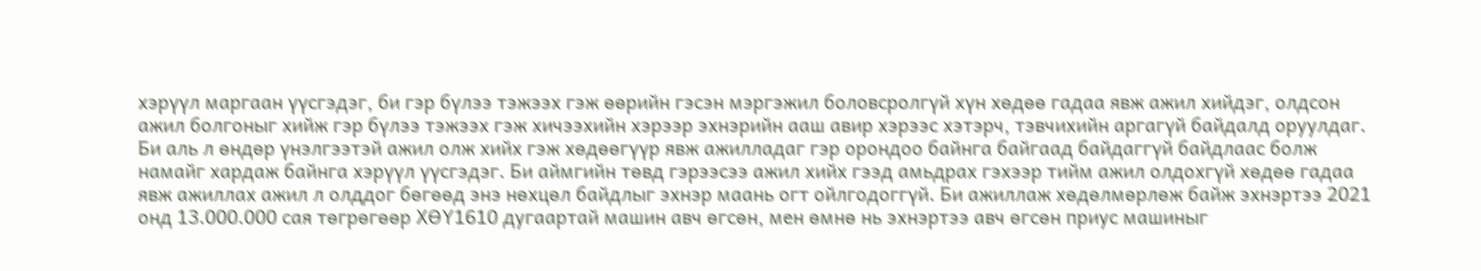хэрүүл маргаан үүсгэдэг, би гэр бүлээ тэжээх гэж өөрийн гэсэн мэргэжил боловсролгүй хүн хөдөө гадаа явж ажил хийдэг, олдсон ажил болгоныг хийж гэр бүлээ тэжээх гэж хичээхийн хэрээр эхнэрийн ааш авир хэрээс хэтэрч, тэвчихийн аргагүй байдалд оруулдаг. Би аль л өндөр үнэлгээтэй ажил олж хийх гэж хөдөөгүүр явж ажилладаг гэр орондоо байнга байгаад байдаггүй байдлаас болж намайг хардаж байнга хэрүүл үүсгэдэг. Би аймгийн төвд гэрээсээ ажил хийх гээд амьдрах гэхээр тийм ажил олдохгүй хөдөө гадаа явж ажиллах ажил л олддог бөгөөд энэ нөхцөл байдлыг эхнэр маань огт ойлгодоггүй. Би ажиллаж хөдөлмөрлөж байж эхнэртээ 2021 онд 13.000.000 сая төгрөгөөр ХӨҮ1610 дугаартай машин авч өгсөн, мен өмнө нь эхнэртээ авч өгсөн приус машиныг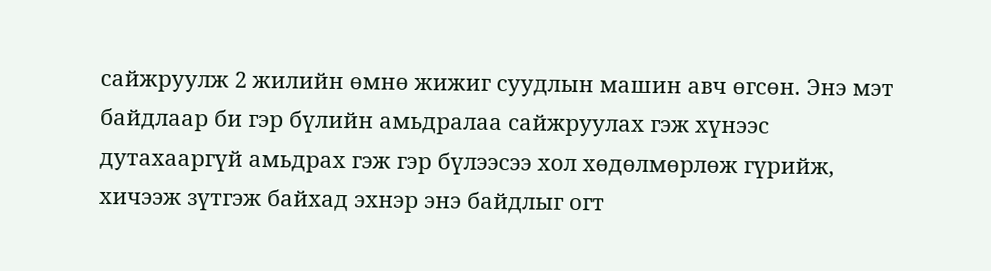сайжруулж 2 жилийн өмнө жижиг суудлын машин авч өгсөн. Энэ мэт байдлаар би гэр бүлийн амьдралаа сайжруулах гэж хүнээс дутахааргүй амьдрах гэж гэр бүлээсээ хол хөдөлмөрлөж гүрийж, хичээж зүтгэж байхад эхнэр энэ байдлыг огт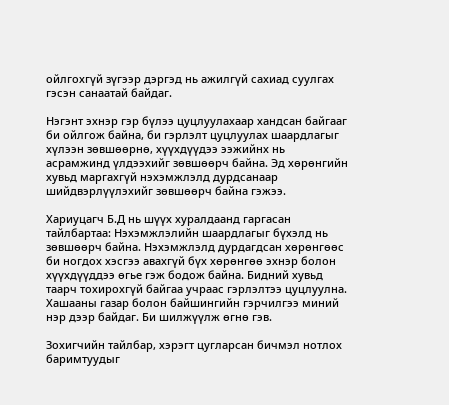ойлгохгүй зүгээр дэргэд нь ажилгүй сахиад суулгах гэсэн санаатай байдаг.

Нэгэнт эхнэр гэр бүлээ цуцлуулахаар хандсан байгааг би ойлгож байна, би гэрлэлт цуцлуулах шаардлагыг хүлээн зөвшөөрнө, хүүхдүүдээ ээжийнх нь асрамжинд үлдээхийг зөвшөөрч байна. Эд хөрөнгийн хувьд маргахгүй нэхэмжлэлд дурдсанаар шийдвэрлүүлэхийг зөвшөөрч байна гэжээ.

Хариуцагч Б.Д нь шүүх хуралдаанд гаргасан тайлбартаа: Нэхэмжлэлийн шаардлагыг бүхэлд нь зөвшөөрч байна. Нэхэмжлэлд дурдагдсан хөрөнгөөс би ногдох хэсгээ авахгүй бүх хөрөнгөө эхнэр болон хүүхдүүддээ өгье гэж бодож байна. Бидний хувьд таарч тохирохгүй байгаа учраас гэрлэлтээ цуцлуулна. Хашааны газар болон байшингийн гэрчилгээ миний нэр дээр байдаг. Би шилжүүлж өгнө гэв.

Зохигчийн тайлбар, хэрэгт цугларсан бичмэл нотлох баримтуудыг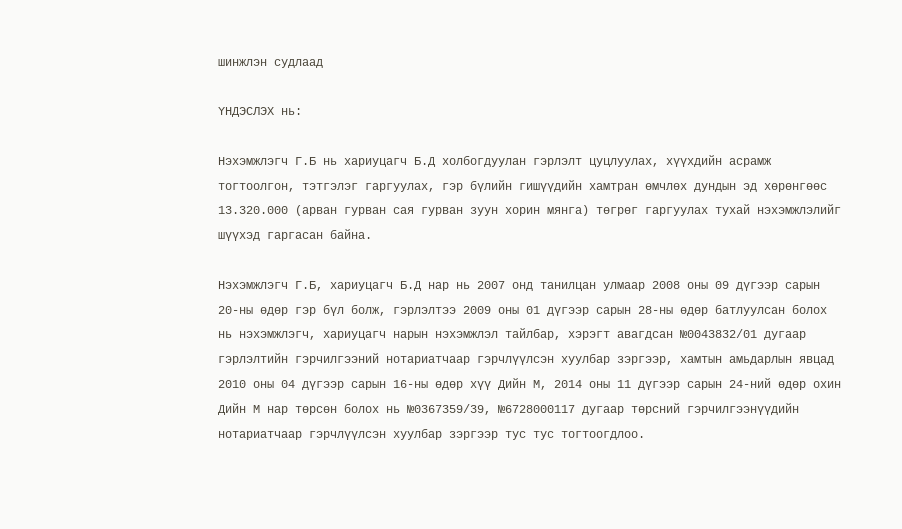шинжлэн судлаад

ҮНДЭСЛЭХ нь:

Нэхэмжлэгч Г.Б нь хариуцагч Б.Д холбогдуулан гэрлэлт цуцлуулах, хүүхдийн асрамж тогтоолгон, тэтгэлэг гаргуулах, гэр бүлийн гишүүдийн хамтран өмчлөх дундын эд хөрөнгөөс 13.320.000 (арван гурван сая гурван зуун хорин мянга) төгрөг гаргуулах тухай нэхэмжлэлийг шүүхэд гаргасан байна.

Нэхэмжлэгч Г.Б, хариуцагч Б.Д нар нь 2007 онд танилцан улмаар 2008 оны 09 дүгээр сарын 20-ны өдөр гэр бүл болж, гэрлэлтээ 2009 оны 01 дүгээр сарын 28-ны өдөр батлуулсан болох нь нэхэмжлэгч, хариуцагч нарын нэхэмжлэл тайлбар, хэрэгт авагдсан №0043832/01 дугаар гэрлэлтийн гэрчилгээний нотариатчаар гэрчлүүлсэн хуулбар зэргээр, хамтын амьдарлын явцад 2010 оны 04 дүгээр сарын 16-ны өдөр хүү Дийн М, 2014 оны 11 дүгээр сарын 24-ний өдөр охин Дийн М нар төрсөн болох нь №0367359/39, №6728000117 дугаар төрсний гэрчилгээнүүдийн нотариатчаар гэрчлүүлсэн хуулбар зэргээр тус тус тогтоогдлоо.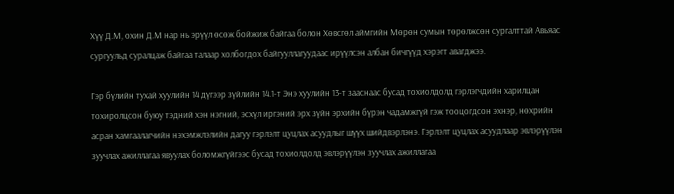Хүү Д.М, охин Д.М нар нь эрүүл өсөж бойжиж байгаа болон Хөвсгөл аймгийн Мөрөн сумын төрөлжсөн сургалттай Авьяас сургуульд суралцаж байгаа талаар холбогдох байгууллагуудаас ирүүлсэн албан бичгүүд хэрэгт авагджээ.

Гэр бүлийн тухай хуулийн 14 дүгээр зүйлийн 14.1-т Энэ хуулийн 13-т зааснаас бусад тохиолдолд гэрлэгчдийн харилцан тохиролцсон буюу тэдний хэн нэгний, эсхүл иргэний эрх зүйн эрхийн бүрэн чадамжгүй гэж тооцогдсон эхнэр, нөхрийн асран хамгаалагчийн нэхэмжлэлийн дагуу гэрлэлт цуцлах асуудлыг шүүх шийдвэрлэнэ. Гэрлэлт цуцлах асуудлаар эвлэрүүлэн зуучлах ажиллагаа явуулах боломжгүйгээс бусад тохиолдолд эвлэрүүлэн зуучлах ажиллагаа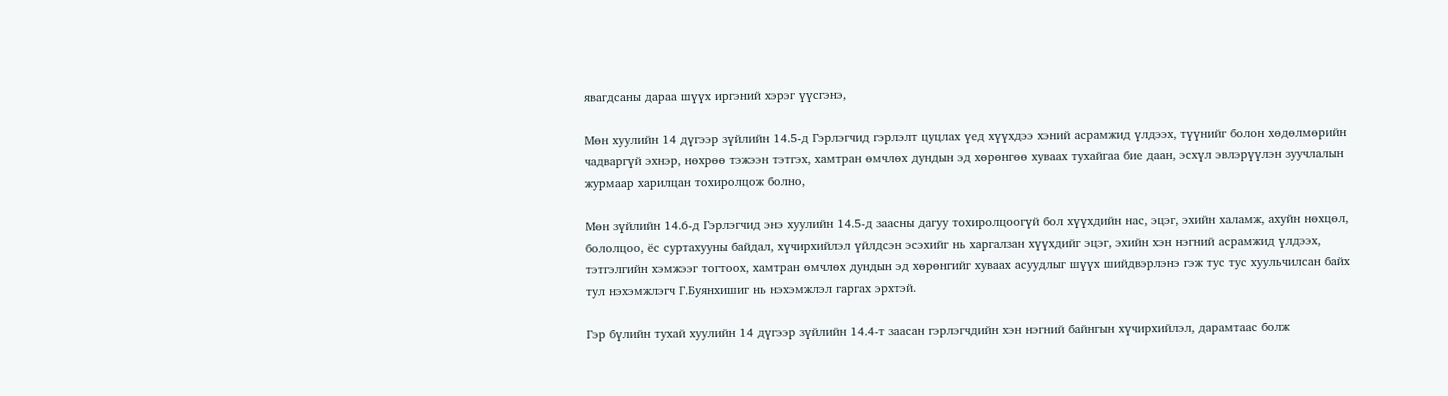явагдсаны дараа шүүх иргэний хэрэг үүсгэнэ,

Мөн хуулийн 14 дүгээр зүйлийн 14.5-д Гэрлэгчид гэрлэлт цуцлах үед хүүхдээ хэний асрамжид үлдээх, түүнийг болон хөдөлмөрийн чадваргүй эхнэр, нөхрөө тэжээн тэтгэх, хамтран өмчлөх дундын эд хөрөнгөө хуваах тухайгаа бие даан, эсхүл эвлэрүүлэн зуучлалын журмаар харилцан тохиролцож болно,

Мөн зүйлийн 14.6-д Гэрлэгчид энэ хуулийн 14.5-д заасны дагуу тохиролцоогүй бол хүүхдийн нас, эцэг, эхийн халамж, ахуйн нөхцөл, бололцоо, ёс суртахууны байдал, хүчирхийлэл үйлдсэн эсэхийг нь харгалзан хүүхдийг эцэг, эхийн хэн нэгний асрамжид үлдээх, тэтгэлгийн хэмжээг тогтоох, хамтран өмчлөх дундын эд хөрөнгийг хуваах асуудлыг шүүх шийдвэрлэнэ гэж тус тус хуульчилсан байх тул нэхэмжлэгч Г.Буянхишиг нь нэхэмжлэл гаргах эрхтэй.

Гэр бүлийн тухай хуулийн 14 дүгээр зүйлийн 14.4-т заасан гэрлэгчдийн хэн нэгний байнгын хүчирхийлэл, дарамтаас болж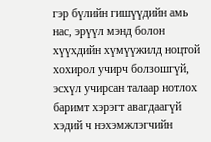гэр бүлийн гишүүдийн амь нас, эрүүл мэнд болон хүүхдийн хүмүүжилд ноцтой хохирол учирч болзошгүй, эсхүл учирсан талаар нотлох баримт хэрэгт авагдаагүй хэдий ч нэхэмжлэгчийн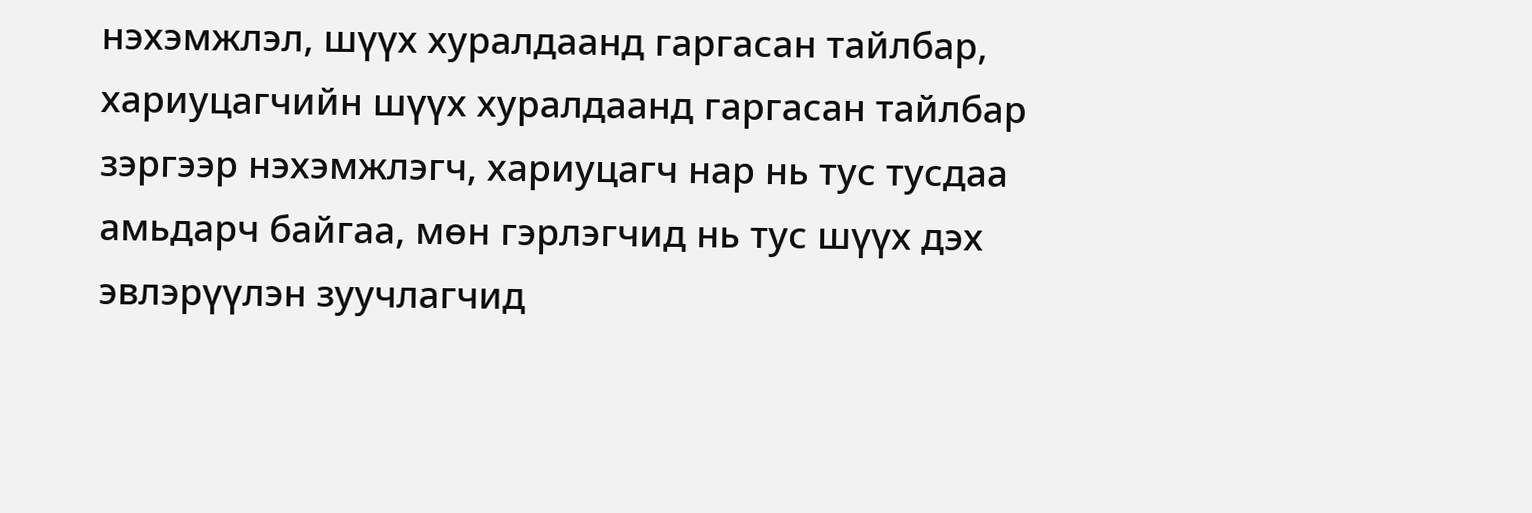нэхэмжлэл, шүүх хуралдаанд гаргасан тайлбар, хариуцагчийн шүүх хуралдаанд гаргасан тайлбар зэргээр нэхэмжлэгч, хариуцагч нар нь тус тусдаа амьдарч байгаа, мөн гэрлэгчид нь тус шүүх дэх эвлэрүүлэн зуучлагчид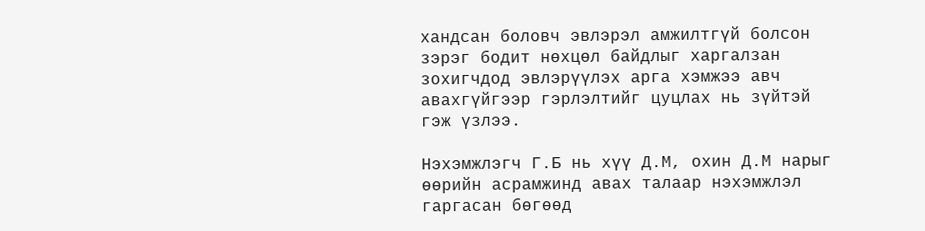хандсан боловч эвлэрэл амжилтгүй болсон зэрэг бодит нөхцөл байдлыг харгалзан зохигчдод эвлэрүүлэх арга хэмжээ авч авахгүйгээр гэрлэлтийг цуцлах нь зүйтэй гэж үзлээ.

Нэхэмжлэгч Г.Б нь хүү Д.М, охин Д.М нарыг өөрийн асрамжинд авах талаар нэхэмжлэл гаргасан бөгөөд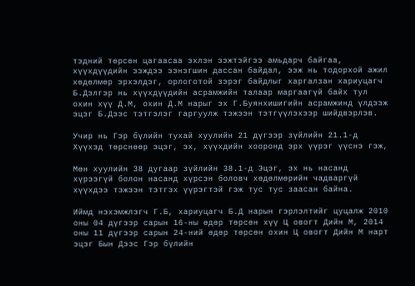тэдний төрсөн цагаасаа эхлэн ээжтэйгээ амьдарч байгаа, хүүхдүүдийн ээждээ ээнэгшин дассан байдал, ээж нь тодорхой ажил хөдөлмөр эрхэлдэг, орлоготой зэрэг байдлыг харгалзан хариуцагч Б.Дэлгэр нь хүүхдүүдийн асрамжийн талаар маргаагүй байх тул охин хүү Д.М, охин Д.М нарыг эх Г.Буянхишигийн асрамжинд үлдээж эцэг Б.Дээс тэтгэлэг гаргуулж тэжээн тэтгүүлэхээр шийдвэрлэв.

Учир нь Гэр бүлийн тухай хуулийн 21 дүгээр зүйлийн 21.1-д Хүүхэд төрснөөр эцэг, эх, хүүхдийн хооронд эрх үүрэг үүснэ гэж,

Мөн хуулийн 38 дугаар зүйлийн 38.1-д Эцэг, эх нь насанд хүрээгүй болон насанд хүрсэн боловч хөдөлмөрийн чадваргүй хүүхдээ тэжээн тэтгэх үүрэгтэй гэж тус тус заасан байна.

Иймд нэхэмжлэгч Г.Б, хариуцагч Б.Д нарын гэрлэлтийг цуцалж 2010 оны 04 дүгээр сарын 16-ны өдөр төрсөн хүү Ц овогт Дийн М, 2014 оны 11 дүгээр сарын 24-ний өдөр төрсөн охин Ц овогт Дийн М нарт эцэг Бын Дээс Гэр бүлийн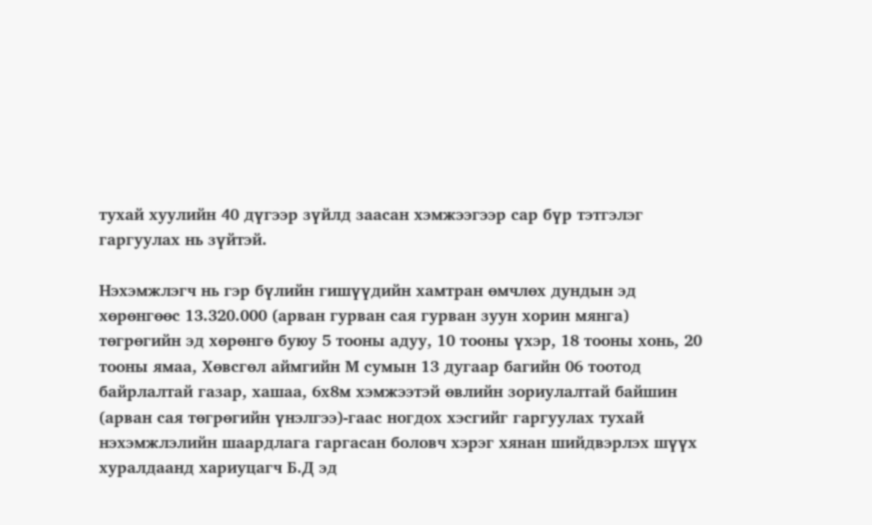тухай хуулийн 40 дүгээр зүйлд заасан хэмжээгээр сар бүр тэтгэлэг гаргуулах нь зүйтэй.

Нэхэмжлэгч нь гэр бүлийн гишүүдийн хамтран өмчлөх дундын эд хөрөнгөөс 13.320.000 (арван гурван сая гурван зуун хорин мянга) төгрөгийн эд хөрөнгө буюу 5 тооны адуу, 10 тооны үхэр, 18 тооны хонь, 20 тооны ямаа, Хөвсгөл аймгийн М сумын 13 дугаар багийн 06 тоотод байрлалтай газар, хашаа, 6х8м хэмжээтэй өвлийн зориулалтай байшин (арван сая төгрөгийн үнэлгээ)-гаас ногдох хэсгийг гаргуулах тухай нэхэмжлэлийн шаардлага гаргасан боловч хэрэг хянан шийдвэрлэх шүүх хуралдаанд хариуцагч Б.Д эд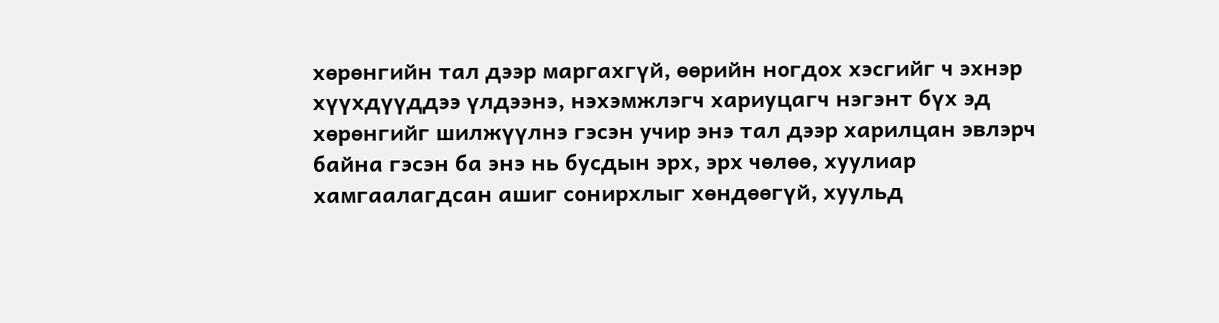хөрөнгийн тал дээр маргахгүй, өөрийн ногдох хэсгийг ч эхнэр хүүхдүүддээ үлдээнэ, нэхэмжлэгч хариуцагч нэгэнт бүх эд хөрөнгийг шилжүүлнэ гэсэн учир энэ тал дээр харилцан эвлэрч байна гэсэн ба энэ нь бусдын эрх, эрх чөлөө, хуулиар хамгаалагдсан ашиг сонирхлыг хөндөөгүй, хуульд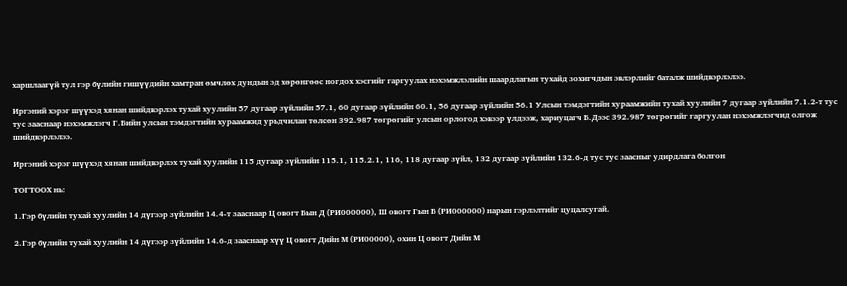харшлаагүй тул гэр бүлийн гишүүдийн хамтран өмчлөх дундын эд хөрөнгөөс ногдох хэсгийг гаргуулах нэхэмжлэлийн шаардлагын тухайд зохигчдын эвлэрлийг баталж шийдвэрлэлээ.

Иргэний хэрэг шүүхэд хянан шийдвэрлэх тухай хуулийн 57 дугаар зүйлийн 57.1, 60 дугаар зүйлийн 60.1, 56 дугаар зүйлийн 56.1 Улсын тэмдэгтийн хураамжийн тухай хуулийн 7 дугаар зүйлийн 7.1.2-т тус тус зааснаар нэхэмжлэгч Г.Бийн улсын тэмдэгтийн хураамжид урьдчилан төлсөн 392.987 төгрөгийг улсын орлогод хэвээр үлдээж, хариуцагч Б.Дээс 392.987 төгрөгийг гаргуулан нэхэмжлэгчид олгож шийдвэрлэлээ.

Иргэний хэрэг шүүхэд хянан шийдвэрлэх тухай хуулийн 115 дугаар зүйлийн 115.1, 115.2.1, 116, 118 дугаар зүйл, 132 дугаар зүйлийн 132.6-д тус тус заасныг удирдлага болгон

ТОГТООХ нь:

1.Гэр бүлийн тухай хуулийн 14 дүгээр зүйлийн 14.4-т зааснаар Ц овогт Бын Д (РИ000000), Ш овогт Гын Б (РИ000000) нарын гэрлэлтийг цуцалсугай.

2.Гэр бүлийн тухай хуулийн 14 дүгээр зүйлийн 14.6-д зааснаар хүү Ц овогт Дийн М (РИ00000), охин Ц овогт Дийн М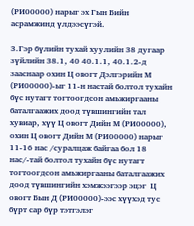(РИ00000) нарыг эх Гын Бийн асрамжинд үлдээсүгэй.

3.Гэр бүлийн тухай хуулийн 38 дугаар зүйлийн 38.1, 40 40.1.1, 40.1.2-д зааснаар охин Ц овогт Дэлгэрийн М (РИ00000)-ыг 11-н настай болтол тухайн бүс нутагт тогтоогдсон амьжиргааны баталгаажих доод түвшингийн тал хувиар, хүү Ц овогт Дийн М (РИ00000), охин Ц овогт Дийн М (РИ00000) нарыг 11-16 нас /суралцаж байгаа бол 18 нас/-тай болтол тухайн бүс нутагт тогтоогдсон амьжиргааны баталгаажих доод түвшингийн хэмжээгээр эцэг  Ц овогт Бын Д (РИ00000)-ээс хүүхэд тус бүрт сар бүр тэтгэлэг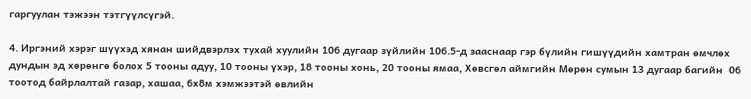гаргуулан тэжээн тэтгүүлсүгэй.

4. Иргэний хэрэг шүүхэд хянан шийдвэрлэх тухай хуулийн 106 дугаар зүйлийн 106.5-д зааснаар гэр бүлийн гишүүдийн хамтран өмчлөх дундын эд хөрөнгө болох 5 тооны адуу, 10 тооны үхэр, 18 тооны хонь, 20 тооны ямаа, Хөвсгөл аймгийн Мөрөн сумын 13 дугаар багийн  06 тоотод байрлалтай газар, хашаа, 6х8м хэмжээтэй өвлийн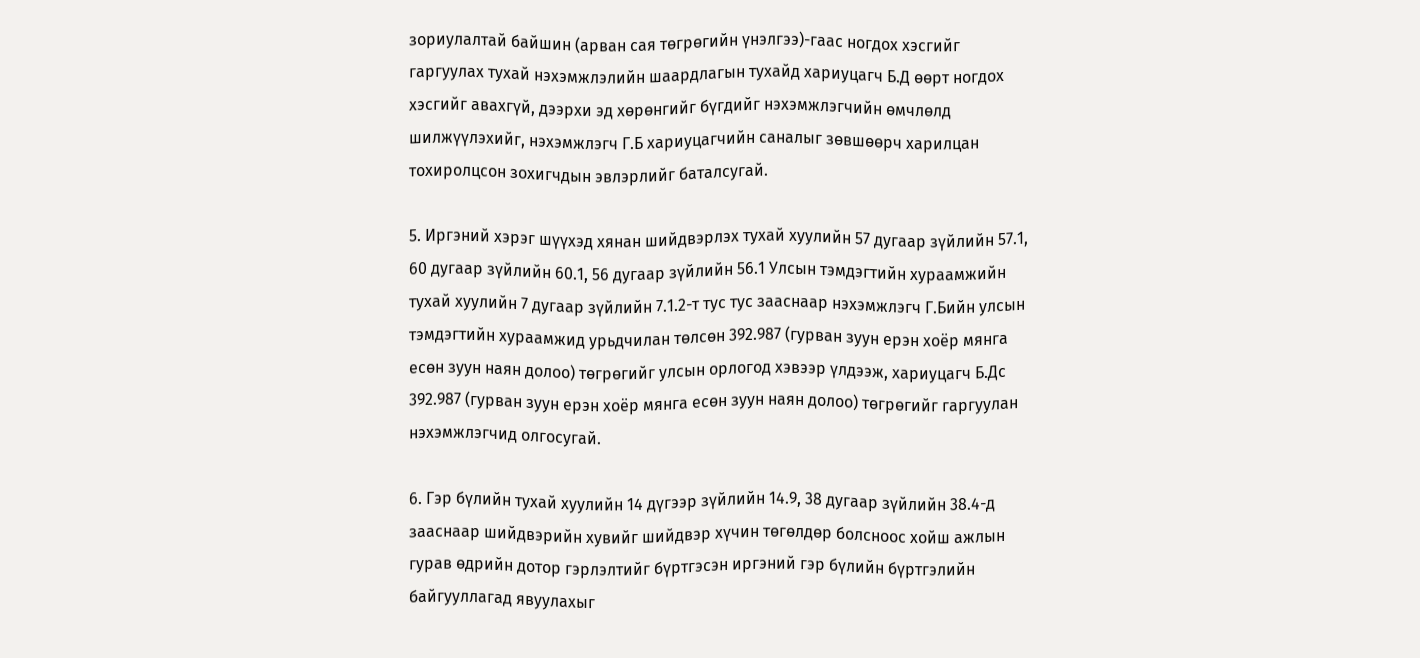зориулалтай байшин (арван сая төгрөгийн үнэлгээ)-гаас ногдох хэсгийг гаргуулах тухай нэхэмжлэлийн шаардлагын тухайд хариуцагч Б.Д өөрт ногдох хэсгийг авахгүй, дээрхи эд хөрөнгийг бүгдийг нэхэмжлэгчийн өмчлөлд шилжүүлэхийг, нэхэмжлэгч Г.Б хариуцагчийн саналыг зөвшөөрч харилцан тохиролцсон зохигчдын эвлэрлийг баталсугай.

5. Иргэний хэрэг шүүхэд хянан шийдвэрлэх тухай хуулийн 57 дугаар зүйлийн 57.1, 60 дугаар зүйлийн 60.1, 56 дугаар зүйлийн 56.1 Улсын тэмдэгтийн хураамжийн тухай хуулийн 7 дугаар зүйлийн 7.1.2-т тус тус зааснаар нэхэмжлэгч Г.Бийн улсын тэмдэгтийн хураамжид урьдчилан төлсөн 392.987 (гурван зуун ерэн хоёр мянга есөн зуун наян долоо) төгрөгийг улсын орлогод хэвээр үлдээж, хариуцагч Б.Дс 392.987 (гурван зуун ерэн хоёр мянга есөн зуун наян долоо) төгрөгийг гаргуулан нэхэмжлэгчид олгосугай.

6. Гэр бүлийн тухай хуулийн 14 дүгээр зүйлийн 14.9, 38 дугаар зүйлийн 38.4-д зааснаар шийдвэрийн хувийг шийдвэр хүчин төгөлдөр болсноос хойш ажлын гурав өдрийн дотор гэрлэлтийг бүртгэсэн иргэний гэр бүлийн бүртгэлийн байгууллагад явуулахыг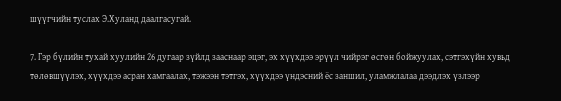шүүгчийн туслах Э.Хуланд даалгасугай.

7. Гэр бүлийн тухай хуулийн 26 дугаар зүйлд зааснаар эцэг, эх хүүхдээ эрүүл чийрэг өсгөн бойжуулах, сэтгэхүйн хувьд төлөвшүүлэх, хүүхдээ асран хамгаалах, тэжээн тэтгэх, хүүхдээ үндэсний ёс заншил, уламжлалаа дээдлэх үзлээр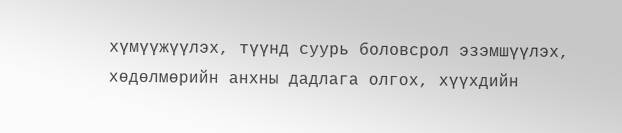хүмүүжүүлэх, түүнд суурь боловсрол эзэмшүүлэх, хөдөлмөрийн анхны дадлага олгох, хүүхдийн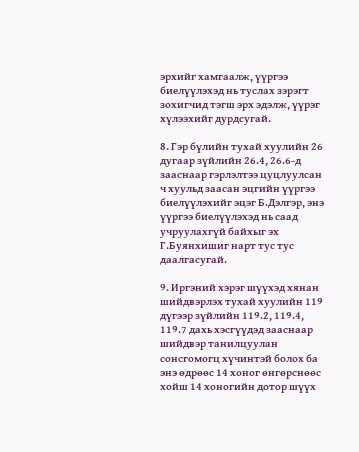эрхийг хамгаалж, үүргээ биелүүлэхэд нь туслах зэрэгт зохигчид тэгш эрх эдэлж, үүрэг хүлээхийг дурдсугай.

8. Гэр бүлийн тухай хуулийн 26 дугаар зүйлийн 26.4, 26.6-д зааснаар гэрлэлтээ цуцлуулсан ч хуульд заасан эцгийн үүргээ биелүүлэхийг эцэг Б.Дэлгэр, энэ үүргээ биелүүлэхэд нь саад учруулахгүй байхыг эх Г.Буянхишиг нарт тус тус даалгасугай.

9. Иргэний хэрэг шүүхэд хянан шийдвэрлэх тухай хуулийн 119 дүгээр зүйлийн 119.2, 119.4, 119.7 дахь хэсгүүдэд зааснаар шийдвэр танилцуулан сонсгомогц хүчинтэй болох ба энэ өдрөөс 14 хоног өнгөрснөөс хойш 14 хоногийн дотор шүүх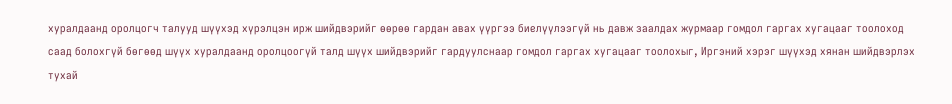хуралдаанд оролцогч талууд шүүхэд хүрэлцэн ирж шийдвэрийг өөрөө гардан авах үүргээ биелүүлээгүй нь давж заалдах журмаар гомдол гаргах хугацааг тоолоход саад болохгүй бөгөөд шүүх хуралдаанд оролцоогүй талд шүүх шийдвэрийг гардуулснаар гомдол гаргах хугацааг тоолохыг, Иргэний хэрэг шүүхэд хянан шийдвэрлэх тухай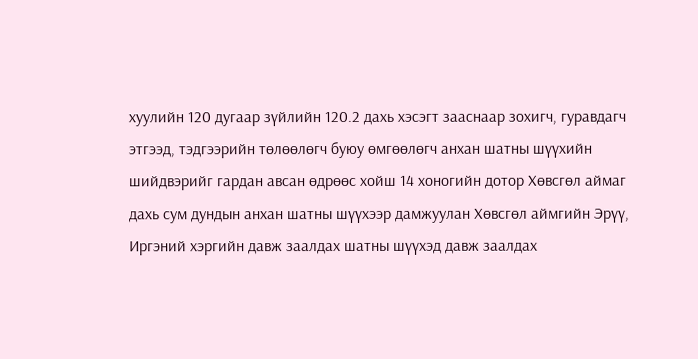хуулийн 120 дугаар зүйлийн 120.2 дахь хэсэгт зааснаар зохигч, гуравдагч этгээд, тэдгээрийн төлөөлөгч буюу өмгөөлөгч анхан шатны шүүхийн шийдвэрийг гардан авсан өдрөөс хойш 14 хоногийн дотор Хөвсгөл аймаг дахь сум дундын анхан шатны шүүхээр дамжуулан Хөвсгөл аймгийн Эрүү, Иргэний хэргийн давж заалдах шатны шүүхэд давж заалдах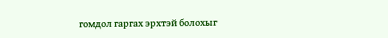гомдол гаргах эрхтэй болохыг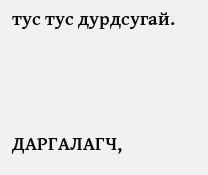тус тус дурдсугай.





ДАРГАЛАГЧ,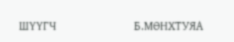ШҮҮГЧ                          Б.МӨНХТУЯА